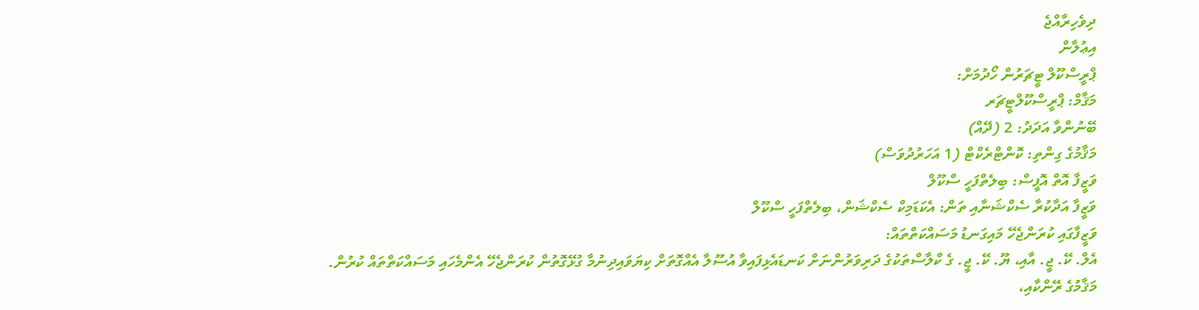ދިވެހިރާއްޖެ
އިޢުލާން
ޕްރީސްކޫލް ޓީޗަރުން ހޯދުމަށް:
މަޤާމް: ޕްރީސްކޫލްޓީޗަރ
ބޭނުންވާ އަދަދު: 2 (ދޭއް)
މަޤާމުގެ ގިންތި: ކޮންޓްރެކްޓް (1 އަހަރުދުވަސް)
ވަޒީފާ އޮތް އޮފީސް: ބިލެތްފަހީ ސްކޫލް
ވަޒީފާ އަދާކުރާ ސެކްޝަނާއި ތަން: އެކަޑަމިކް ސެކްޝަން، ބިލެތްފަހީ ސްކޫލް
ވަޒީފާގައި ކުރަންޖެހޭ މައިގަނޑު މަސައްކަތްތައް:
އެލް. ކޭ. ޖީ. އާއި، ޔޫ. ކޭ. ޖީ. ގެ ކްލާސްތަކުގެ ދަރިވަރުންނަށް ކަނޑައެޅިފައިވާ އުސޫލާ އެއްގޮތަށް ކިޔަވައިދިނުމާ ގުޅޭގޮތުން ކުރަންޖެހޭ އެންމެހައި މަސައްކަތްތައް ކުރުން.
މަޤާމުގެ ރޭންކާއި،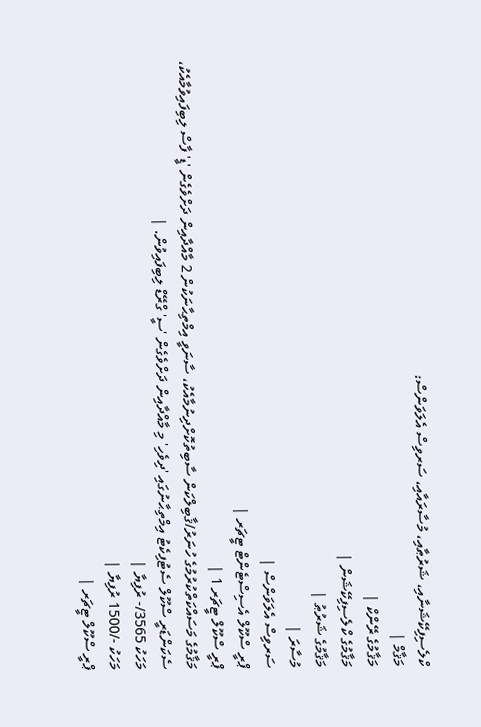ކްލެސިފިކޭޝަނާއި، ޝަރުޠާއި، މުސާރައާއި، ސަރވިސް އެލަވަންސް:
މަޤާމް |
މަޤާމުގެ ރޭންކް |
މަޤާމުގެ ކްލެސިފިކޭޝަން |
މަޤާމުގެ ޝަރުޠު |
މުސާރަ |
ސަރވިސް އެލަވަންސް |
ޕްރީ ސްކޫލް އެސިސްޓެންޓް ޓީޗަރ |
ޕްރީ ސްކޫލް ޓީޗަރ 1 |
މަޤާމުގެ މަސައްކަތްކުރުމުގެ ހުނަރު/ޤާބިލްކަން ސާބިތުކޮށްދިނުމާއެކު، ސާނަވީ އިމްތިޙާނަކުން 2 މާއްދާއިން ދަށްވެގެން 'ޑީ' ފާސް ލިބިފައިވުމާއެކު، ސެކަންޑަރީ ސްކޫލް ސެޓުފިކެޓު އިމްތިޙާނުގައި 'ދިވެހި' މި މާއްދާއިން ދަށްވެގެން 'ސީ' ގްރޭޑް ލިބިފައިވުން. |
މަހަކު 3565/- ރުފިޔާ |
މަހަކު -/1500 ރުފިޔާ |
ޕްރީ ސްކޫލް ޓީޗަރ |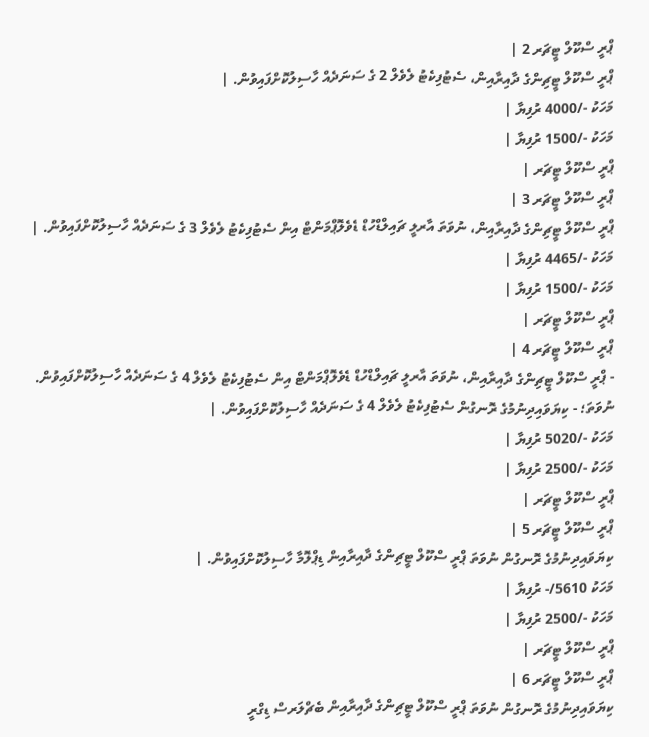ޕްރީ ސްކޫލް ޓީޗަރ 2 |
ޕްރީ ސްކޫލް ޓީޗިންގެ ދާއިރާއިން، ސެޓުފިކެޓު ލެވެލް 2 ގެ ސަނަދެއް ހާސިލުކޮށްފައިވުން. |
މަހަކު -/4000 ރުފިޔާ |
މަހަކު -/1500 ރުފިޔާ |
ޕްރީ ސްކޫލް ޓީޗަރ |
ޕްރީ ސްކޫލް ޓީޗަރ 3 |
ޕްރީ ސްކޫލް ޓީޗިންގެ ދާއިރާއިން، ނުވަތަ އާރލީ ޗައިލްޑްހުޑް ޑެވެލޮޕްމަންޓް އިން ސެޓުފިކެޓު ލެވެލް 3 ގެ ސަނަދެއް ހާސިލުކޮށްފައިވުން. |
މަހަކު -/4465 ރުފިޔާ |
މަހަކު -/1500 ރުފިޔާ |
ޕްރީ ސްކޫލް ޓީޗަރ |
ޕްރީ ސްކޫލް ޓީޗަރ 4 |
- ޕްރީ ސްކޫލް ޓީޗިންގެ ދާއިރާއިން، ނުވަތަ އާރލީ ޗައިލްޑްހުޑް ޑެވެލޮޕްމަންޓް އިން ސެޓުފިކެޓު ލެވެލް 4 ގެ ސަނަދެއް ހާސިލުކޮށްފައިވުން. ނުވަތަ؛ - ކިޔަވައިދިނުމުގެ ރޮނގުން ސެޓުފިކެޓު ލެވެލް 4 ގެ ސަނަދެއް ހާސިލުކޮށްފައިވުން. |
މަހަކު -/5020 ރުފިޔާ |
މަހަކު -/2500 ރުފިޔާ |
ޕްރީ ސްކޫލް ޓީޗަރ |
ޕްރީ ސްކޫލް ޓީޗަރ 5 |
ކިޔަވައިދިނުމުގެ ރޮނގުން ނުވަތަ ޕްރީ ސްކޫލް ޓީޗިންގެ ދާއިރާއިން ޑިޕްލޮމާ ހާސިލުކޮށްފައިވުން. |
މަހަކު 5610/- ރުފިޔާ |
މަހަކު -/2500 ރުފިޔާ |
ޕްރީ ސްކޫލް ޓީޗަރ |
ޕްރީ ސްކޫލް ޓީޗަރ 6 |
ކިޔަވައިދިނުމުގެ ރޮނގުން ނުވަތަ ޕްރީ ސްކޫލް ޓީޗިންގެ ދާއިރާއިން ބެޗްލަރސް ޑިގްރީ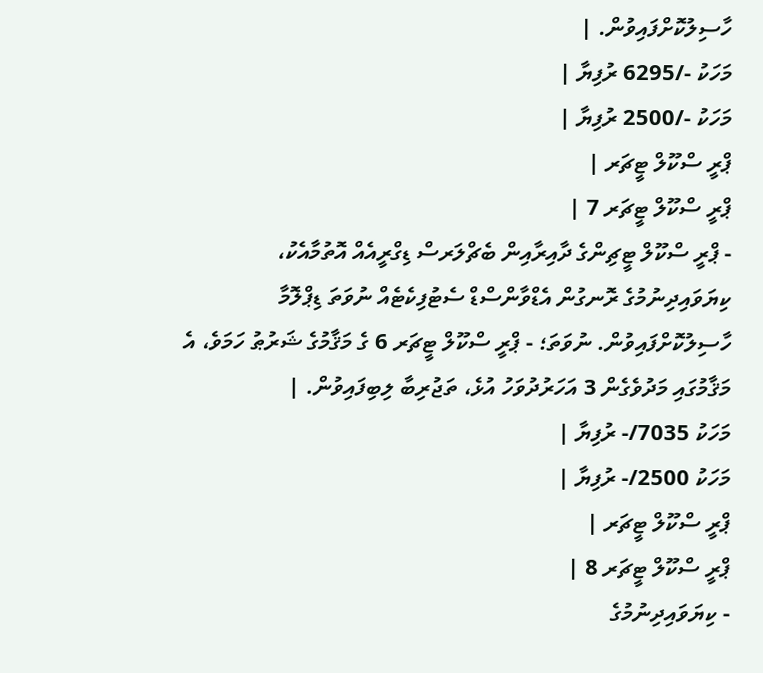ހާސިލުކޮށްފައިވުން. |
މަހަކު -/6295 ރުފިޔާ |
މަހަކު -/2500 ރުފިޔާ |
ޕްރީ ސްކޫލް ޓީޗަރ |
ޕްރީ ސްކޫލް ޓީޗަރ 7 |
- ޕްރީ ސްކޫލް ޓީޗިންގެ ދާއިރާއިން ބެޗްލަރސް ޑިގްރީއެއް އޮތުމާއެކު، ކިޔަވައިދިނުމުގެ ރޮނގުން އެޑްވާންސްޑް ސެޓުފިކެޓެއް ނުވަތަ ޑިޕްލޮމާ ހާސިލުކޮށްފައިވުން. ނުވަތަ؛ - ޕްރީ ސްކޫލް ޓީޗަރ 6 ގެ މަޤާމުގެ ޝަރުޠު ހަމަވެ، އެ މަޤާމުގައި މަދުވެގެން 3 އަހަރުދުވަހު އުޅެ، ތަޖުރިބާ ލިބިފައިވުން. |
މަހަކު 7035/- ރުފިޔާ |
މަހަކު 2500/- ރުފިޔާ |
ޕްރީ ސްކޫލް ޓީޗަރ |
ޕްރީ ސްކޫލް ޓީޗަރ 8 |
- ކިޔަވައިދިނުމުގެ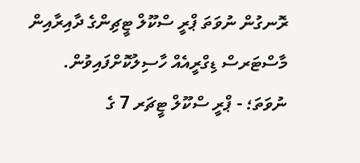ރޮނގުން ނުވަތަ ޕްރީ ސްކޫލް ޓީޗިންގެ ދާއިރާއިން މާސްޓަރސް ޑިގްރީއެއް ހާސިލުކޮށްފައިވުން. ނުވަތަ؛ - ޕްރީ ސްކޫލް ޓީޗަރ 7 ގެ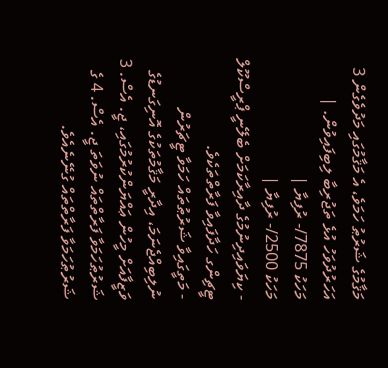މަޤާމުގެ ޝަރުޠު ހަމަވެ، އެ މަޤާމުގައި މަދުވެގެން 3 އަހަރުދުވަހު އުޅެ ތަޖުރިބާ ލިބިފައިވުން. |
މަހަކު 7875/- ރުފިޔާ |
މަހަކު 2500/- ރުފިޔާ |
- ކިޔަވައިދިނުމުގެ ދާއިރާކަމަށް ބެލޭނީ ޕްރީސްކޫލް ޓީޗިންގ ހަދާފައިވާ ފަރާތްތަކެވެ.
- މަތީގައިވާ ޝަރުޠުތައް ހަމަވާ ޓީޗަރުން ނުލިބިއްޖެނަމަ، އިދާރީ މަޤާމުތަކުގެ އޮނިގަނޑުގެ ވަޒީފާއަށް މީހުން ޢައްޔަންކުރުމުގައި، ޖީ. އެސް. 3 ޝަރުޠުހަމަވާ ފަރާތްތައް ނުވަތަ ޖީ. އެސް. 4 ގެ ޝަރުޠުހަމަވާ ފަރާތްތައް ގުނޭނެއެވެ.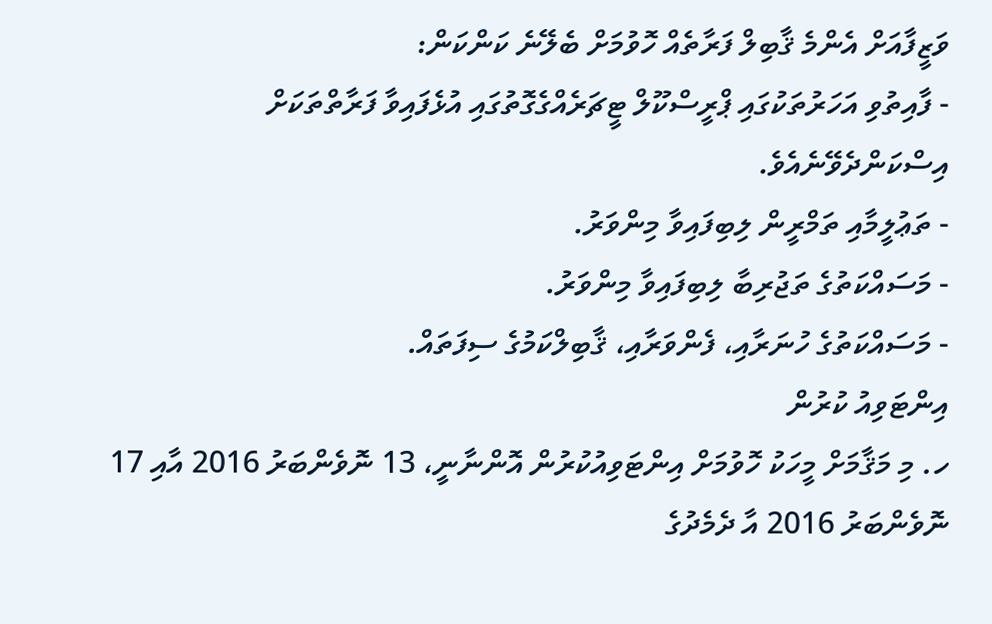ވަޒީފާއަށް އެންމެ ޤާބިލް ފަރާތެއް ހޮވުމަށް ބެލޭނެ ކަންކަން:
- ފާއިތުވި އަހަރުތަކުގައި ޕްރީސްކޫލް ޓީޗަރެއްގެގޮތުގައި އުޅެފައިވާ ފަރާތްތަކަށް އިސްކަންދެވޭނެއެވެ.
- ތަޢުލީމާއި ތަމްރީން ލިބިފައިވާ މިންވަރު.
- މަސައްކަތުގެ ތަޖުރިބާ ލިބިފައިވާ މިންވަރު.
- މަސައްކަތުގެ ހުނަރާއި، ފެންވަރާއި، ޤާބިލްކަމުގެ ސިފަތައް.
އިންޓަވިއު ކުރުން
ހ. މި މަޤާމަށް މީހަކު ހޮވުމަށް އިންޓަވިއުކުރުން އޮންނާނީ، 13 ނޮވެންބަރު 2016 އާއި 17 ނޮވެންބަރު 2016 އާ ދެމެދުގެ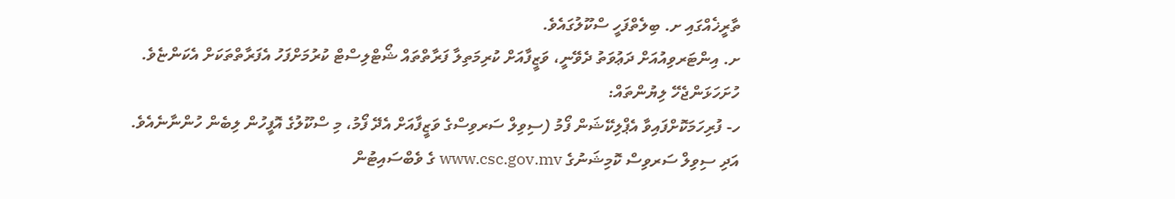ތާރީޚެއްގައި ށ. ބިލެތްފަހީ ސްކޫލުގައެވެ.
ށ. އިންޓަރވިއުއަށް ދަޢުވަތު ދެވޭނީ، ވަޒީފާއަށް ކުރިމަތިލާ ފަރާތްތައް ޝޯޓްލިސްޓް ކުރުމަށްފަހު އެފަރާތްތަކަށް އެކަންޏެވެ.
ހުށަހަޅަންޖެހޭ ލިޔުންތައް:
ހ- ފުރިހަމަކޮށްފައިވާ އެޕްލިކޭޝަން ފޯމު (ސިވިލް ސަރވިސްގެ ވަޒީފާއަށް އެދޭ ފޯމު، މި ސްކޫލުގެ އޮފީހުން ލިބެން ހުންނާނެއެވެ. އަދި ސިވިލް ސަރވިސް ކޮމިޝަނުގެ www.csc.gov.mv ގެ ވެބްސައިޓުން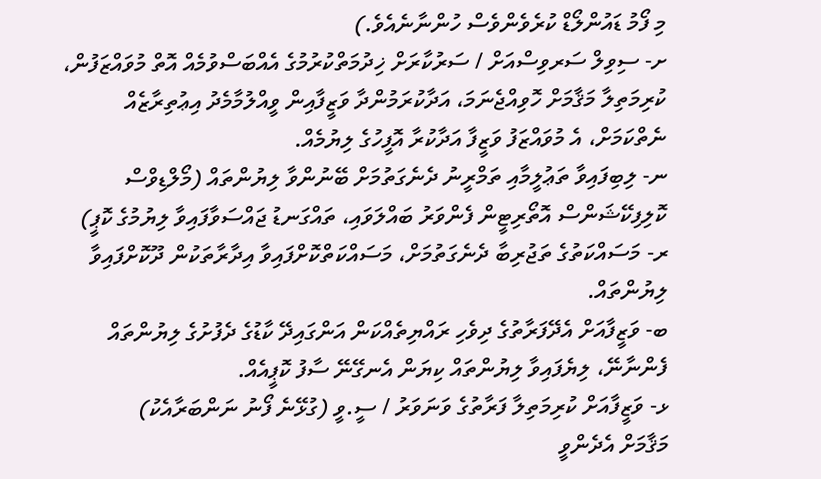މި ފޯމު ޑައުންލޯޑް ކުރެވެންވެސް ހުންނާނެއެވެ.)
ށ- ސިވިލް ސަރވިސްއަށް / ސަރުކާރަށް ޚިދުމަތްކުރުމުގެ އެއްބަސްވުމެއް އޮތް މުވައްޒަފުން، ކުރިމަތިލާ މަޤާމަށް ހޮވިއްޖެނަމަ، އަދާކުރަމުންދާ ވަޒީފާއިން ވީއްލުމާމެދު އިޢުތިރާޒެއް ނެތްކަމަށް، އެ މުވައްޒަފު ވަޒީފާ އަދާކުރާ އޮފީހުގެ ލިޔުމެއް.
ނ- ލިބިފައިވާ ތަޢުލީމާއި ތަމްރީނު ދެނެގަތުމަށް ބޭނުންވާ ލިޔުންތައް (މޯލްޑިވްސް ކޮލިފިކޭޝަންސް އޮތޯރިޓީން ފެންވަރު ބައްލަވައި، ތައްގަނޑު ޖައްސަވާފައިވާ ލިޔުމުގެ ކޮޕީ)
ރ- މަސައްކަތުގެ ތަޖުރިބާ ދެނެގަތުމަށް، މަސައްކަތްކޮށްފައިވާ އިދާރާތަކުން ދޫކޮށްފައިވާ ލިޔުންތައް.
ބ- ވަޒީފާއަށް އެދޭފަރާތުގެ ދިވެހި ރައްޔިތެއްކަން އަންގައިދޭ ކާޑުގެ ދެފުށުގެ ލިޔުންތައް ފެންނާނޭ، ލިޔެފައިވާ ލިޔުންތައް ކިޔަން އެނގޭނޭ ސާފު ކޮޕީއެއް.
ޅ- ވަޒީފާއަށް ކުރިމަތިލާ ފަރާތުގެ ވަނަވަރު / ސީ.ވީ (ގުޅޭނެ ފޯނު ނަންބަރާއެކު)
މަޤާމަށް އެދެންވީ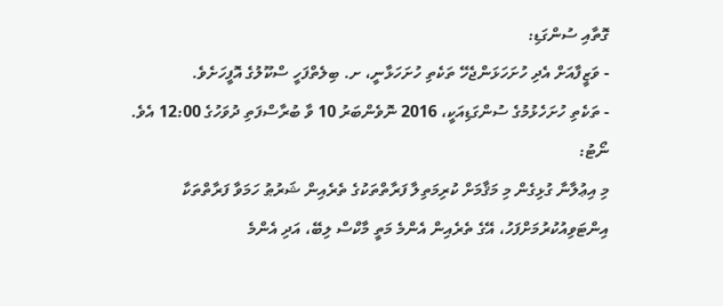ގޮތާއި ސުންގަޑި:
- ވަޒީފާއަށް އެދި ހުށަހަޅަންޖެހޭ ތަކެތި ހުށަހަޅާނީ، ށ. ބިލެތްފަހީ ސްކޫލުގެ އޮފީހަށެވެ.
- ތަކެތި ހުށަހެޅުމުގެ ސުންގަޑިއަކީ، 2016 ނޮވެންބަރު 10 ވާ ބުރާސްފަތި ދުވަހުގެ 12:00 އެވެ.
ނޯޓު:
މި އިޢުލާނާ ގުޅިގެން މި މަޤާމަށް ކުރިމަތިލާ ފަރާތްތަކުގެ ތެރެއިން ޝަރުޠު ހަމަވާ ފަރާތްތަކާ އިންޓަވިއުކުރުމަށްފަހު، އޭގެ ތެރެއިން އެންމެ މަތީ މާކްސް ލިބޭ، އަދި އެންމެ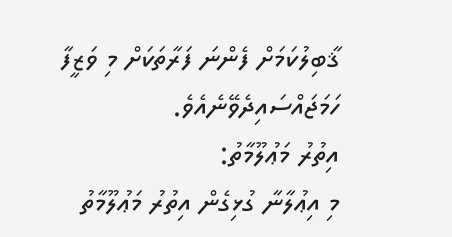ޤާބިލުކަމަށް ފެންނަ ފަރާތަކަށް މި ވަޒީފާ ހަމަޖައްސައިދެވޭނެއެވެ.
އިތުރު މަޢުލޫމާތު:
މި އިޢުލާނާ ގުޅިގެން އިތުރު މަޢުލޫމާތު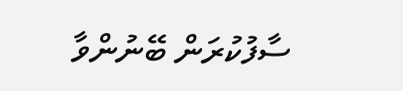ސާފުކުރަން ބޭނުންވާ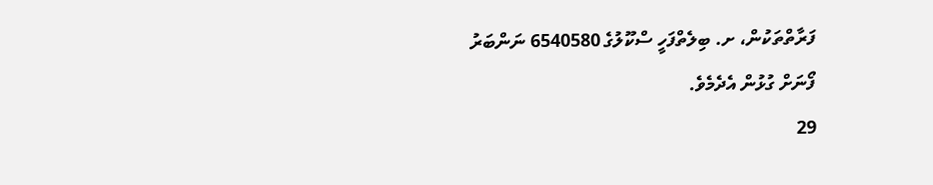ފަރާތްތަކުން، ށ. ބިލެތްފަހީ ސްކޫލުގެ 6540580 ނަންބަރު ފޯނަށް ގުޅުން އެދެމެވެ.
29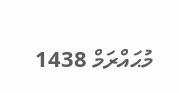މުޙައްރަމް 1438